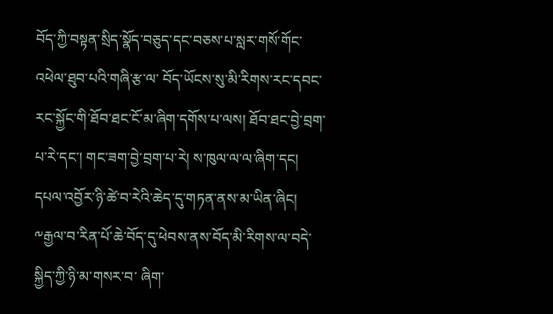བོད་ཀྱི་བསྟན་སྲིད་སྣོད་བཅུད་དང་བཅས་པ་སླར་གསོ་གོང་འཕེལ་ཐུབ་པའི་གཞི་རྩ་ལ་ བོད་ཡོངས་སུ་མི་རིགས་རང་དབང་རང་སྐྱོང་གི་ཐོབ་ཐང་ངོ་མ་ཞིག་དགོས་པ་ལས། ཐོབ་ཐང་བྱེ་བྲག་པ་རེ་དང་། གང་ཟག་བྱེ་བྲག་པ་རེ། ས་ཁུལ་ལ་ལ་ཞིག་དང། དཔལ་འབྱོར་ཉི་ཚེ་བ་རེའི་ཆེད་དུ་གཏན་ནས་མ་ཡིན་ཞིང། ༸རྒྱལ་བ་རིན་པོ་ཆེ་བོད་དུ་ཕེབས་ནས་བོད་མི་རིགས་ལ་བདེ་སྐྱིད་ཀྱི་ཉི་མ་གསར་བ་ ཞིག་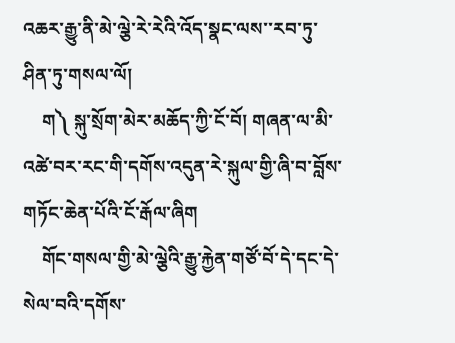འཆར་རྒྱུ་ནི་མེ་ལྕེ་རེ་རེའི་འོད་སྣང་ལས་་རབ་ཏུ་ཤིན་ཏུ་གསལ་ལོ།
    ག༽ སྐུ་སྲོག་མེར་མཆོད་ཀྱི་ངོ་བོ། གཞན་ལ་མི་འཚེ་བར་རང་གི་དགོས་འདུན་རེ་སྐུལ་གྱི་ཞི་བ་བློས་གཏོང་ཆེན་པོའི་ངོ་རྒོལ་ཞིག
    གོང་གསལ་གྱི་མེ་ལྕེའི་རྒྱུ་རྐྱེན་གཙོ་བོ་དེ་དང་དེ་སེལ་བའི་དགོས་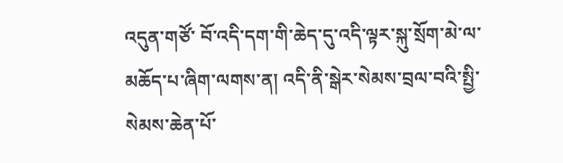འདུན་གཙོ་ བོ་འདི་དག་གི་ཆེད་དུ་འདི་ལྟར་སྐུ་སྲོག་མེ་ལ་མཆོད་པ་ཞིག་ལགས་ན། འདི་ནི་སྒེར་སེམས་བྲལ་བའི་སྤྱི་སེམས་ཆེན་པོ་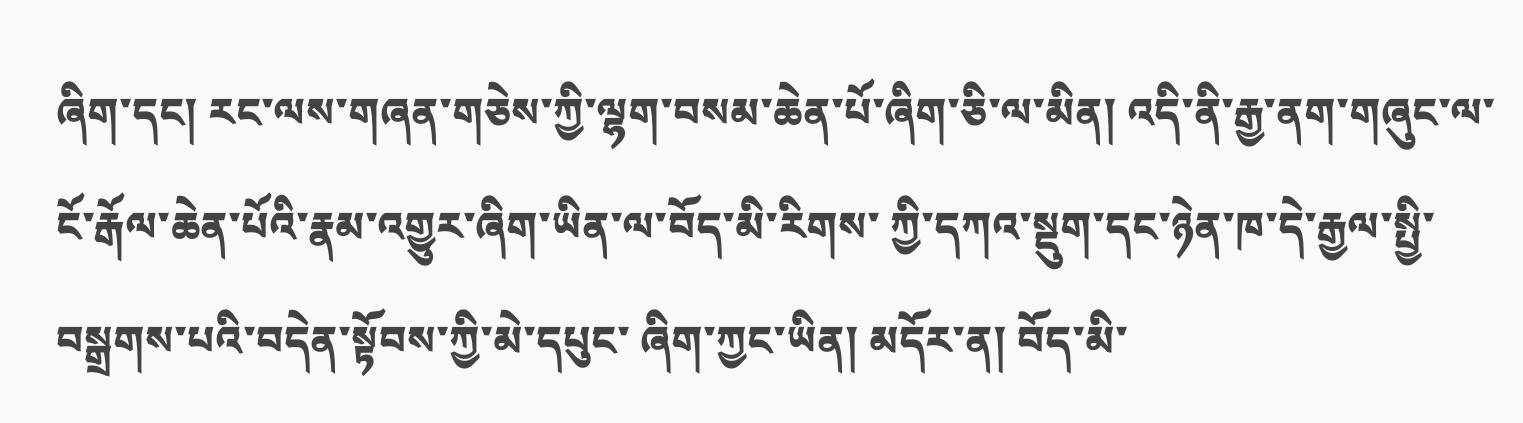ཞིག་དང། རང་ལས་གཞན་གཅེས་ཀྱི་ལྷག་བསམ་ཆེན་པོ་ཞིག་ཅི་ལ་མིན། འདི་ནི་རྒྱ་ནག་གཞུང་ལ་ངོ་རྒོལ་ཆེན་པོའི་རྣམ་འགྱུར་ཞིག་ཡིན་ལ་བོད་མི་རིགས་ ཀྱི་དཀའ་སྡུག་དང་ཉེན་ཁ་དེ་རྒྱལ་སྤྱི་བསྒྲགས་པའི་བདེན་སྟོབས་ཀྱི་མེ་དཔུང་ ཞིག་ཀྱང་ཡིན། མདོར་ན། བོད་མི་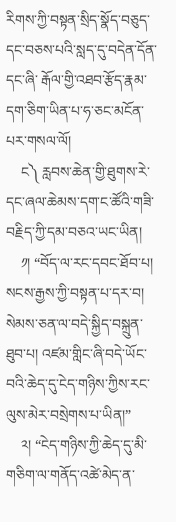རིགས་ཀྱི་བསྟན་སྲིད་སྣོད་བཅུད་དང་བཅས་པའི་སླད་དུ་བདེན་དོན་དང་ཞི་ རྒོལ་གྱི་འཐབ་རྩོད་རྣམ་དག་ཅིག་ཡིན་པ་ཧ་ཅང་མངོན་པར་གསལ་ལོ།
    ང༽ རླབས་ཆེན་གྱི་ཐུགས་རེ་དང་ཞལ་ཆེམས་དག་ང་ཚོའི་གཟི་བརྗིད་ཀྱི་དམ་བཅའ་ཡང་ཡིན།
    ༡། “བོད་ལ་རང་དབང་ཐོབ་པ། སངས་རྒྱས་ཀྱི་བསྟན་པ་དར་བ། སེམས་ཅན་ལ་བདེ་སྐྱིད་བསྐྲུན་ཐུབ་པ། འཛམ་གླིང་ཞི་བདེ་ཡོང་བའི་ཆེད་དུ་ངེད་གཉིས་ཀྱིས་རང་ལུས་མེར་བསྲེགས་པ་ཡིན།”
    ༢། “ངེད་གཉིས་ཀྱི་ཆེད་དུ་མི་གཅིག་ལ་གནོད་འཚེ་མེད་ན་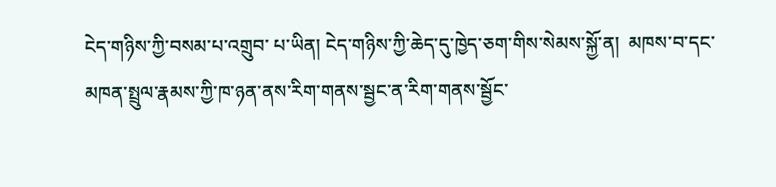ངེད་གཉིས་ཀྱི་བསམ་པ་འགྲུབ་ པ་ཡིན། ངེད་གཉིས་ཀྱི་ཆེད་དུ་ཁྱེད་ཅག་གིས་སེམས་སྐྱོ་ན།  མཁས་བ་དང་མཁན་སྤྲུལ་རྣམས་ཀྱི་ཁ་ཉན་ནས་རིག་གནས་སྦྱང་ན་རིག་གནས་སྦྱོང་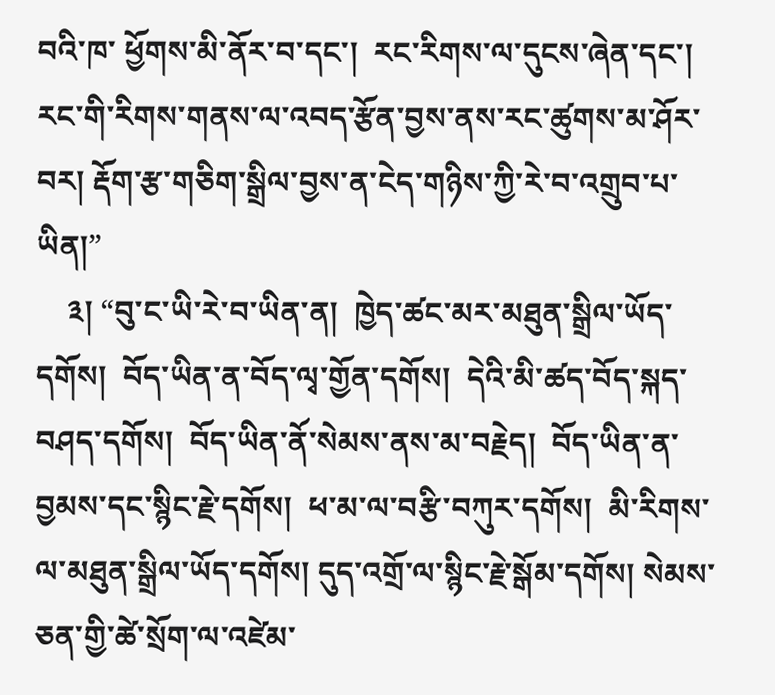བའི་ཁ་ ཕྱོགས་མི་ནོར་བ་དང་།  རང་རིགས་ལ་དུངས་ཞེན་དང་། རང་གི་རིགས་གནས་ལ་འབད་རྩོན་བྱས་ནས་རང་ཚུགས་མ་ཤོར་བར། རྡོག་རྩ་གཅིག་སྒྲིལ་བྱས་ན་ངེད་གཉིས་ཀྱི་རེ་བ་འགྲུབ་པ་ཡིན།”
    ༣། “བུ་ང་ཡི་རེ་བ་ཡིན་ན།  ཁྱེད་ཚང་མར་མཐུན་སྒྲིལ་ཡོད་དགོས།  བོད་ཡིན་ན་བོད་ལྭ་གྱོན་དགོས།  དེའི་མི་ཚད་བོད་སྐད་བཤད་དགོས།  བོད་ཡིན་ནོ་སེམས་ནས་མ་བརྗེད།  བོད་ཡིན་ན་བྱམས་དང་སྙིང་རྗེ་དགོས།  ཕ་མ་ལ་བརྩི་བཀུར་དགོས།  མི་རིགས་ལ་མཐུན་སྒྲིལ་ཡོད་དགོས། དུད་འགྲོ་ལ་སྙིང་རྗེ་སྒོམ་དགོས། སེམས་ཅན་གྱི་ཚེ་སྲོག་ལ་འཛེམ་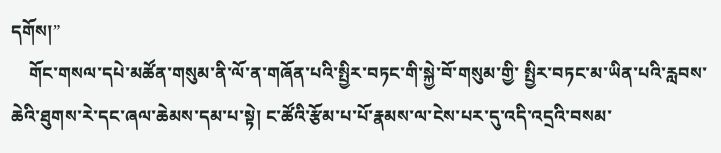དགོས།”
    གོང་གསལ་དཔེ་མཚོན་གསུམ་ནི་ལོ་ན་གཞོན་པའི་སྤྱིར་བཏང་གི་སྐྱེ་བོ་གསུམ་གྱི་ སྤྱིར་བཏང་མ་ཡིན་པའི་རླབས་ཆེའི་ཐུགས་རེ་དང་ཞལ་ཆེམས་དམ་པ་སྟེ། ང་ཚོའི་རྩོམ་པ་པོ་རྣམས་ལ་ངེས་པར་དུ་འདི་འདྲའི་བསམ་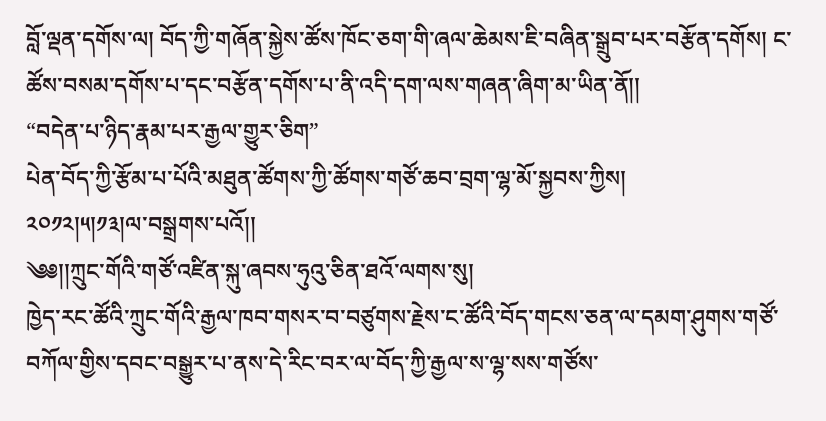བློ་ལྡན་དགོས་ལ། བོད་ཀྱི་གཞོན་སྐྱེས་ཚོས་ཁོང་ཅག་གི་ཞལ་ཆེམས་ཇི་བཞིན་སྒྲུབ་པར་བརྩོན་དགོས། ང་ཚོས་བསམ་དགོས་པ་དང་བརྩོན་དགོས་པ་ནི་འདི་དག་ལས་གཞན་ཞིག་མ་ཡིན་ནོ།།
“བདེན་པ་ཉིད་རྣམ་པར་རྒྱལ་གྱུར་ཅིག”
པེན་བོད་ཀྱི་རྩོམ་པ་པོའི་མཐུན་ཚོགས་ཀྱི་ཚོགས་གཙོ་ཆབ་བྲག་ལྷ་མོ་སྐྱབས་ཀྱིས།
༢༠༡༢།༥།༡༣།ལ་བསྒྲགས་པའོ།།
༄༅།།ཀྲུང་གོའི་གཙོ་འཛིན་སྐུ་ཞབས་ཧུའུ་ཅིན་ཐའོ་ལགས་སུ།
ཁྱེད་རང་ཚོའི་ཀྲུང་གོའི་རྒྱལ་ཁབ་གསར་བ་བཙུགས་རྗེས་ང་ཚོའི་བོད་གངས་ཅན་ལ་དམག་ཤུགས་གཙོ་བཀོལ་གྱིས་དབང་བསྒྱུར་པ་ནས་དེ་རིང་བར་ལ་བོད་ཀྱི་རྒྱལ་ས་ལྷ་སས་གཙོས་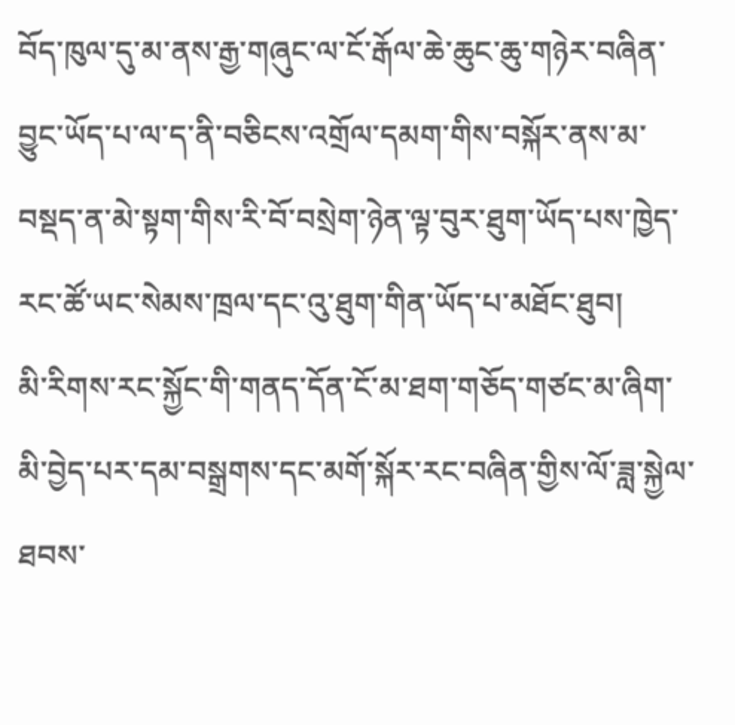བོད་ཁུལ་དུ་མ་ནས་རྒྱ་གཞུང་ལ་ངོ་རྒོལ་ཆེ་ཆུང་ཆུ་གཉེར་བཞིན་བྱུང་ཡོད་པ་ལ་ད་ནི་བཅིངས་འགྲོལ་དམག་གིས་བསྐོར་ནས་མ་བསྡད་ན་མེ་སྟག་གིས་རི་བོ་བསྲེག་ཉེན་ལྟ་བུར་ཐུག་ཡོད་པས་ཁྱེད་རང་ཚོ་ཡང་སེམས་ཁྲལ་དང་འུ་ཐུག་གིན་ཡོད་པ་མཐོང་ཐུབ།
མི་རིགས་རང་སྐྱོང་གི་གནད་དོན་ངོ་མ་ཐག་གཅོད་གཙང་མ་ཞིག་མི་བྱེད་པར་དམ་བསྒྲགས་དང་མགོ་སྐོར་རང་བཞིན་གྱིས་ལོ་ཟླ་སྐྱེལ་ཐབས་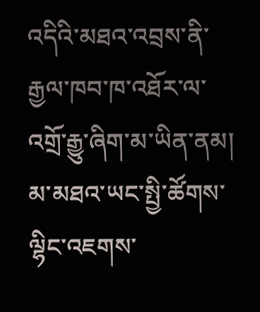འདིའི་མཐའ་འབྲས་ནི་རྒྱལ་ཁབ་ཁ་འཐོར་ལ་འགྲོ་རྒྱུ་ཞིག་མ་ཡིན་ནམ། མ་མཐའ་ཡང་སྤྱི་ཚོགས་ལྷིང་འཇགས་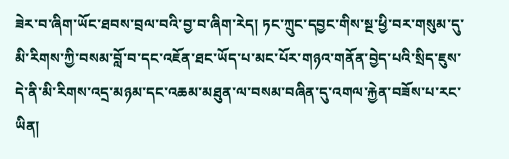ཟེར་བ་ཞིག་ཡོང་ཐབས་བྲལ་བའི་བྱ་བ་ཞིག་རེད། ཏང་ཀྲུང་དབྱང་གིས་སྔ་ཕྱི་བར་གསུམ་དུ་མི་རིགས་ཀྱི་བསམ་བློ་བ་དང་འཇོན་ཐང་ཡོད་པ་མང་པོར་གཉའ་གནོན་བྱེད་པའི་སྲིད་ཇུས་དེ་ནི་མི་རིགས་འདྲ་མཉམ་དང་འཆམ་མཐུན་ལ་བསམ་བཞིན་དུ་འགལ་རྐྱེན་བཟོས་པ་རང་ཡིན།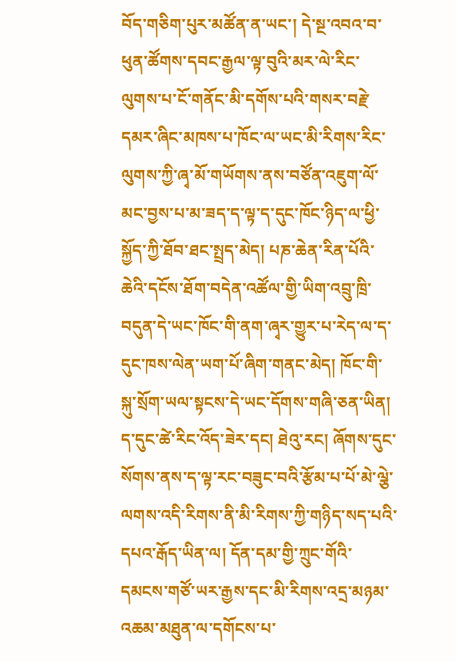བོད་གཅིག་པུར་མཚོན་ན་ཡང་། དེ་སྔ་འབའ་བ་ཕུན་ཚོགས་དབང་རྒྱལ་ལྟ་བུའི་མར་ལེ་རིང་ལུགས་པ་ངོ་གནོང་མི་དགོས་པའི་གསར་བརྗེ་དམར་ཞིང་མཁས་པ་ཁོང་ལ་ཡང་མི་རིགས་རིང་ལུགས་ཀྱི་ཞྭ་མོ་གཡོགས་ནས་བཙོན་འཇུག་ལོ་མང་བྱས་པ་མ་ཟད་ད་ལྟ་ད་དུང་ཁོང་ཉིད་ལ་ཕྱི་སྐྱོད་ཀྱི་ཐོབ་ཐང་སྤྲད་མེད། པཎ་ཆེན་རིན་པོའི་ཆེའི་དངོས་ཐོག་བདེན་འཚོལ་གྱི་ཡིག་འབྲུ་ཁྲི་བདུན་དེ་ཡང་ཁོང་གི་ནག་ཞྭར་གྱུར་པ་རེད་ལ་ད་དུང་ཁས་ལེན་ཡག་པོ་ཞིག་གནང་མེད། ཁོང་གི་སྐུ་སྲོག་ཡལ་སྟངས་དེ་ཡང་དོགས་གཞི་ཅན་ཡིན། ད་དུང་ཚེ་རིང་འོད་ཟེར་དང། ཐེའུ་རང། ཞོགས་དུང་སོགས་ནས་ད་ལྟ་རང་བཟུང་བའི་རྩོམ་པ་པོ་མེ་ལྕེ་ལགས་འདི་རིགས་ནི་མི་རིགས་ཀྱི་གཉིད་སད་པའི་དཔའ་རྒོད་ཡིན་ལ། དོན་དམ་གྱི་ཀྲུང་གོའི་དམངས་གཙོ་ཡར་རྒྱས་དང་མི་རིགས་འདྲ་མཉམ་འཆམ་མཐུན་ལ་དགོངས་པ་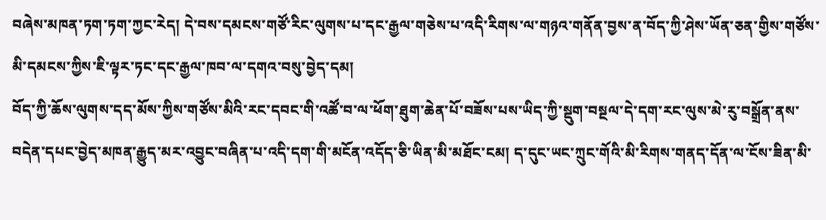བཞེས་མཁན་ཏག་ཏག་ཀྱང་རེད། དེ་བས་དམངས་གཙོ་རིང་ལུགས་པ་དང་རྒྱལ་གཅེས་པ་འདི་རིགས་ལ་གཉའ་གནོན་བྱས་ན་བོད་ཀྱི་ཤེས་ཡོན་ཅན་གྱིས་གཙོས་མི་དམངས་ཀྱིས་ཇི་ལྟར་ཏང་དང་རྒྱལ་ཁབ་ལ་དགའ་བསུ་བྱེད་དམ།
བོད་ཀྱི་ཆོས་ལུགས་དད་མོས་ཀྱིས་གཙོས་མིའི་རང་དབང་གི་འཚོ་བ་ལ་ཕོག་ཐུག་ཆེན་པོ་བཟོས་པས་ཡིད་ཀྱི་སྡུག་བསྔལ་དེ་དག་རང་ལུས་མེ་རུ་བསྒྲོན་ནས་བདེན་དཔང་བྱེད་མཁན་རྒྱུད་མར་འབྱུང་བཞིན་པ་འདི་དག་གི་མངོན་འདོད་ཅི་ཡིན་མི་མཐོང་ངམ། ད་དུང་ཡང་ཀྲུང་གོའི་མི་རིགས་གནད་དོན་ལ་ངོས་ཟིན་མི་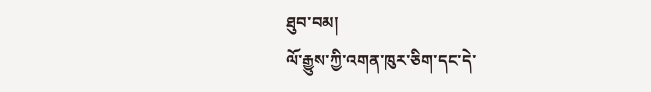ཐུབ་བམ།
ལོ་རྒྱུས་ཀྱི་འགན་ཁུར་ཅིག་དང་དེ་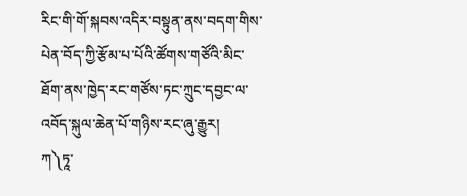རིང་གི་གོ་སྐབས་འདིར་བསྟུན་ནས་བདག་གིས་པེན་བོད་ཀྱི་རྩོམ་པ་པོའི་ཚོགས་གཙོའི་མིང་ཐོག་ནས་ཁྱེད་རང་གཙོས་ཏང་ཀྲུང་དབྱང་ལ་འབོད་སྐུལ་ཆེན་པོ་གཉིས་རང་ཞུ་རྒྱུར།
ཀ༽ཏཱ་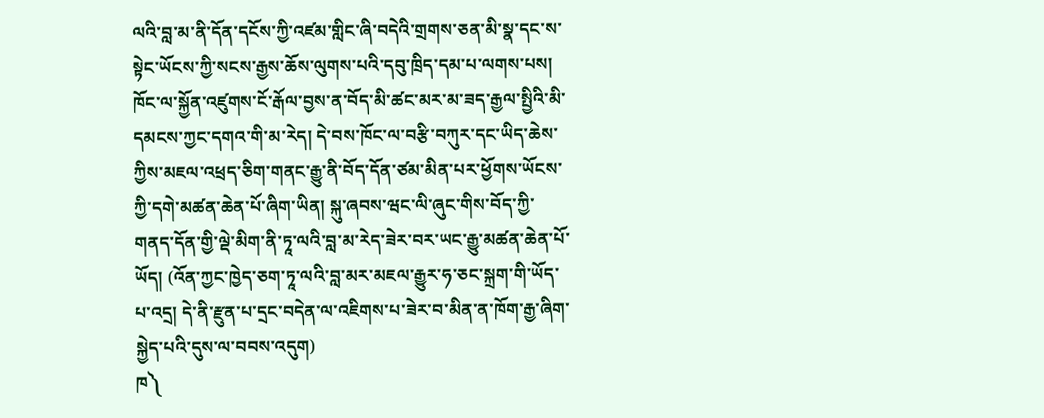ལའི་བླ་མ་ནི་དོན་དངོས་ཀྱི་འཛམ་གླིང་ཞི་བདེའི་གྲགས་ཅན་མི་སྣ་དང་ས་སྟེང་ཡོངས་ཀྱི་སངས་རྒྱས་ཆོས་ལུགས་པའི་དབུ་ཁྲིད་དམ་པ་ལགས་པས། ཁོང་ལ་སྐྱོན་འཛུགས་ངོ་རྒོལ་བྱས་ན་བོད་མི་ཚང་མར་མ་ཟད་རྒྱལ་སྤྱིའི་མི་དམངས་ཀྱང་དགའ་གི་མ་རེད། དེ་བས་ཁོང་ལ་བརྩི་བཀུར་དང་ཡིད་ཆེས་ཀྱིས་མཇལ་འཕྲད་ཅིག་གནང་རྒྱུ་ནི་བོད་དོན་ཙམ་མིན་པར་ཕྱོགས་ཡོངས་ཀྱི་དགེ་མཚན་ཆེན་པོ་ཞིག་ཡིན། སྐུ་ཞབས་ཝང་ལི་ཞུང་གིས་བོད་ཀྱི་གནད་དོན་གྱི་ལྡེ་མིག་ནི་ཏཱ་ལའི་བླ་མ་རེད་ཟེར་བར་ཡང་རྒྱུ་མཚན་ཆེན་པོ་ཡོད། (འོན་ཀྱང་ཁྱེད་ཅག་ཏཱ་ལའི་བླ་མར་མཇལ་རྒྱུར་ཧ་ཅང་སྐྲག་གི་ཡོད་པ་འདྲ། དེ་ནི་རྫུན་པ་དྲང་བདེན་ལ་འཇིགས་པ་ཟེར་བ་མིན་ན་ཁོག་རྒྱ་ཞིག་སྐྱེད་པའི་དུས་ལ་བབས་འདུག)
ཁ༽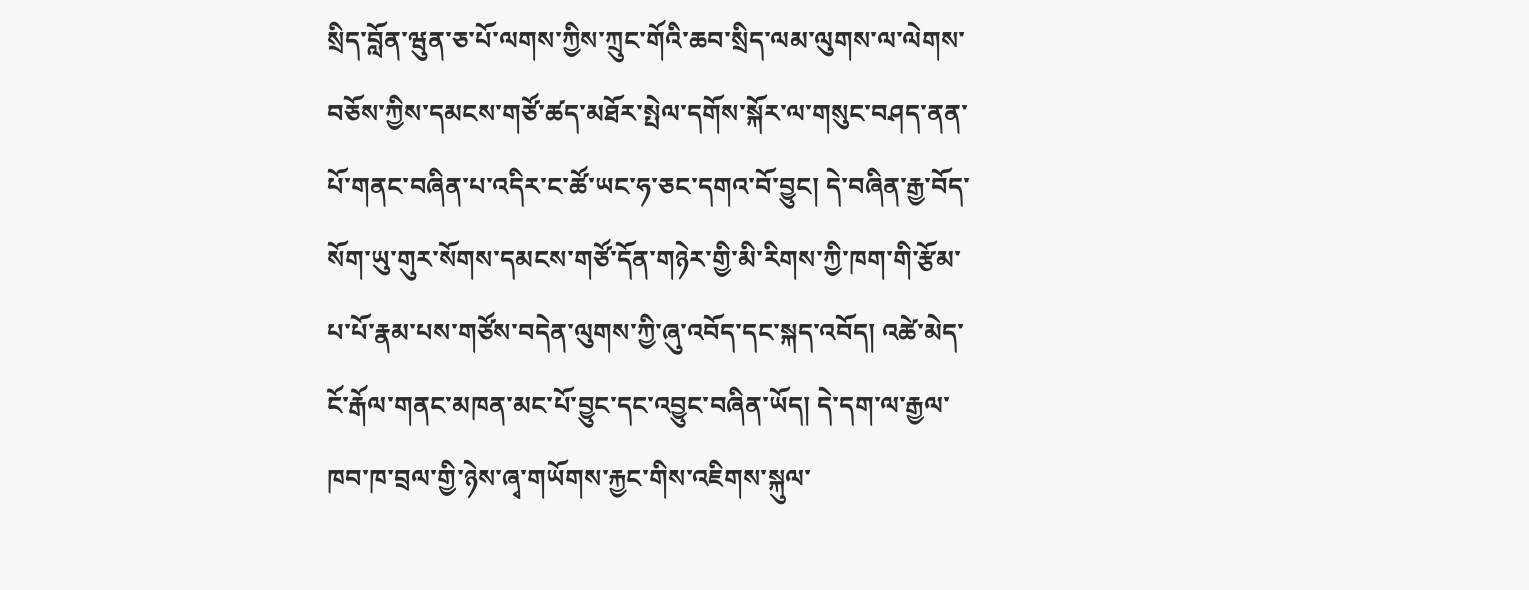སྲིད་བློན་ཝུན་ཅ་པོ་ལགས་ཀྱིས་ཀྲུང་གོའི་ཆབ་སྲིད་ལམ་ལུགས་ལ་ལེགས་བཅོས་ཀྱིས་དམངས་གཙོ་ཚད་མཐོར་སྤེལ་དགོས་སྐོར་ལ་གསུང་བཤད་ནན་པོ་གནང་བཞིན་པ་འདིར་ང་ཚོ་ཡང་ཧ་ཅང་དགའ་བོ་བྱུང། དེ་བཞིན་རྒྱ་བོད་སོག་ཡུ་གུར་སོགས་དམངས་གཙོ་དོན་གཉེར་གྱི་མི་རིགས་ཀྱི་ཁག་གི་རྩོམ་པ་པོ་རྣམ་པས་གཙོས་བདེན་ལུགས་ཀྱི་ཞུ་འབོད་དང་སྐད་འབོད། འཚེ་མེད་ངོ་རྒོལ་གནང་མཁན་མང་པོ་བྱུང་དང་འབྱུང་བཞིན་ཡོད། དེ་དག་ལ་རྒྱལ་ཁབ་ཁ་བྲལ་གྱི་ཉེས་ཞྭ་གཡོགས་རྐྱང་གིས་འཇིགས་སྐུལ་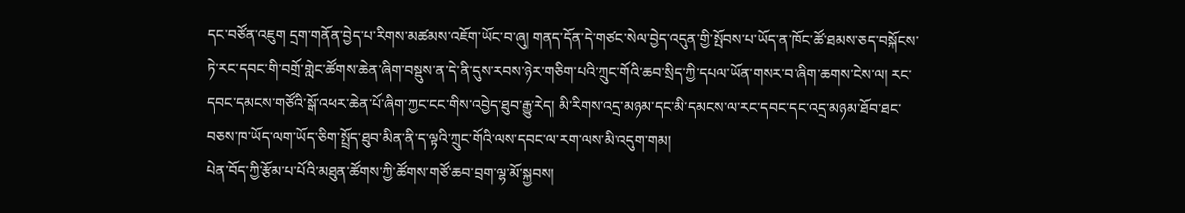དང་བཙོན་འཇུག དྲག་གནོན་བྱེད་པ་རིགས་མཚམས་འཇོག་ཡོང་བ་ཞུ། གནད་དོན་དེ་གཙང་སེལ་བྱེད་འདུན་གྱི་སྤོབས་པ་ཡོད་ན་ཁོང་ཚོ་ཐམས་ཅད་བསྐོངས་ཏེ་རང་དབང་གི་བགྲོ་གླེང་ཚོགས་ཆེན་ཞིག་བསྡུས་ན་དེ་ནི་དུས་རབས་ཉེར་གཅིག་པའི་ཀྲུང་གོའི་ཆབ་སྲིད་ཀྱི་དཔལ་ཡོན་གསར་བ་ཞིག་ཆགས་ངེས་ལ། རང་དབང་དམངས་གཙོའི་སྒོ་འཕར་ཆེན་པོ་ཞིག་ཀྱང་ངང་གིས་འབྱེད་ཐུབ་རྒྱུ་རེད། མི་རིགས་འདྲ་མཉམ་དང་མི་དམངས་ལ་རང་དབང་དང་འདྲ་མཉམ་ཐོབ་ཐང་བཅས་ཁ་ཡོད་ལག་ཡོད་ཅིག་སྤྲོད་ཐུབ་མིན་ནི་ད་ལྟའི་ཀྲུང་གོའི་ལས་དབང་ལ་རག་ལས་མི་འདུག་གམ།
པེན་བོད་ཀྱི་རྩོམ་པ་པོའི་མཐུན་ཚོགས་ཀྱི་ཚོགས་གཙོ་ཆབ་བྲག་ལྷ་མོ་སྐྱབས།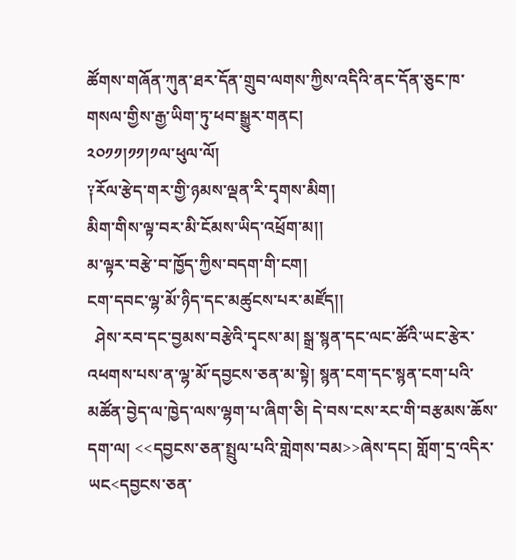ཚོགས་གཞོན་ཀུན་ཐར་དོན་གྲུབ་ལགས་ཀྱིས་འདིའི་ནང་དོན་ཅུང་ཁ་གསལ་གྱིས་རྒྱ་ཡིག་ཏུ་ཕབ་སྒྱུར་གནང།
༢༠༡༡།༡༡།༡ལ་ཕུལ་ལོ།
༑རོལ་རྩེད་གར་གྱི་ཉམས་ལྡན་རི་དྭགས་མིག།
མིག་གིས་ལྟ་བར་མི་ངོམས་ཡིད་འཕྲོག་མ།།
མ་ལྟར་བརྩེ་བ་ཁྱོད་ཀྱིས་བདག་གི་ངག།
ངག་དབང་ལྷ་མོ་ཉིད་དང་མཚུངས་པར་མཛོད།།
  ཤེས་རབ་དང་བྱམས་བརྩེའི་དྭངས་མ། སྒྲ་སྙན་དང་ལང་ཚོའི་ཡང་རྩེར་འཕགས་པས་ན་ལྷ་མོ་དབྱངས་ཅན་མ་སྟེ། སྙན་ངག་དང་སྙན་ངག་པའི་མཚོན་བྱེད་ལ་ཁྱེད་ལས་ལྷག་པ་ཞིག་ཅི། དེ་བས་ངས་རང་གི་བརྩམས་ཆོས་དག་ལ། <<དབྱངས་ཅན་སྤྲུལ་པའི་གླེགས་བམ>>ཞེས་དང། གློག་དྲ་འདིར་ཡང<དབྱངས་ཅན་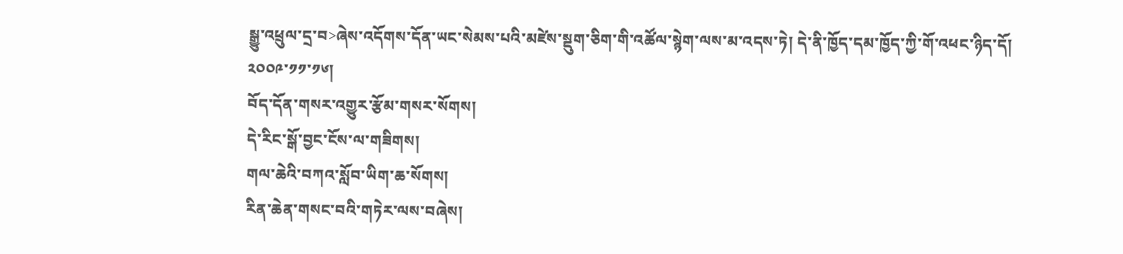སྒྱུ་འཕྲུལ་དྲ་བ>ཞེས་འདོགས་དོན་ཡང་སེམས་པའི་མཛེས་སྡུག་ཅིག་གི་འཚོལ་སྙེག་ལས་མ་འདས་ཏེ། དེ་ནི་ཁྱོད་དམ་ཁྱོད་ཀྱི་གོ་འཕང་ཉིད་དོ།
༢༠༠༩་༡༡་༡༦།
བོད་དོན་གསར་འགྱུར་རྩོམ་གསར་སོགས།
དེ་རིང་སྒོ་བྱང་ངོས་ལ་གཟིགས།
གལ་ཆེའི་བཀའ་སློབ་ཡིག་ཆ་སོགས།
རིན་ཆེན་གསང་བའི་གཏེར་ལས་བཞེས།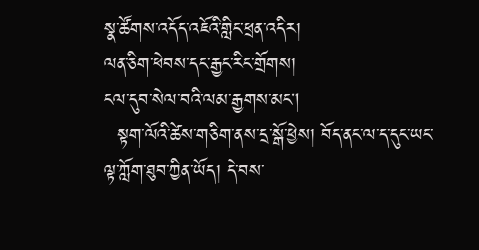སྣ་ཚོགས་འདོད་འཇོའི་གླིང་ཕྲན་འདིར།
ལན་ཅིག་ཕེབས་དང་རྒྱང་རིང་གྲོགས།
ངལ་དུབ་སེལ་བའི་ལམ་རྒྱགས་མང།
  སྟག་ལོའི་ཚེས་གཅིག་ནས་དྲ་སྒོ་ཕྱེས། བོད་ནང་ལ་ད་དུང་ཡང་ལྟ་ཀློག་ཐུབ་ཀྱིན་ཡོད། དེ་བས་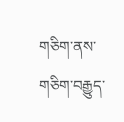གཅིག་ནས་གཅིག་བརྒྱུད་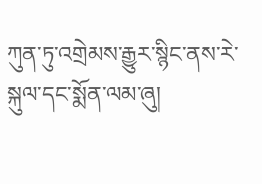ཀུན་ཏུ་འགྲེམས་རྒྱུར་སྙིང་ནས་རེ་སྐུལ་དང་སྨོན་ལམ་ཞུ།